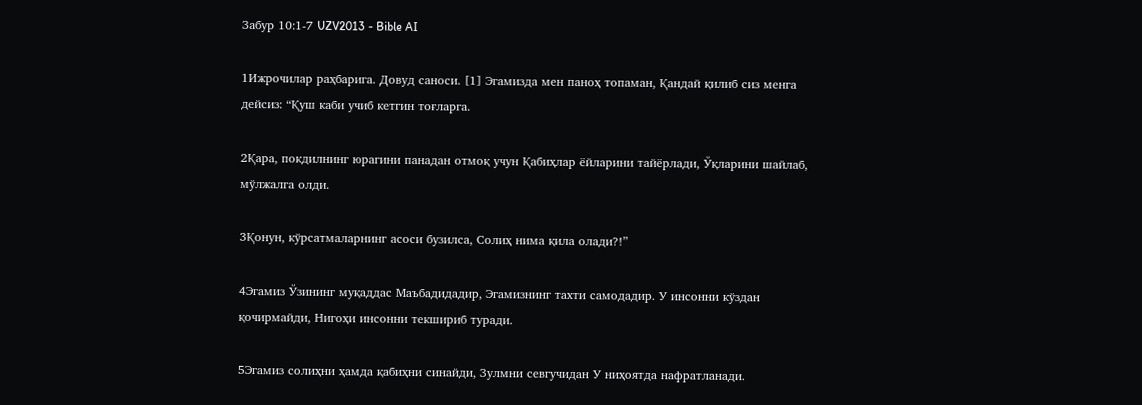Забур 10:1-7 UZV2013 - Bible AI

1Ижрочилар раҳбарига. Довуд саноси. [1] Эгамизда мен паноҳ топаман, Қандай қилиб сиз менга дейсиз: “Қуш каби учиб кетгин тоғларга.

2Қара, покдилнинг юрагини панадан отмоқ учун Қабиҳлар ёйларини тайёрлади, Ўқларини шайлаб, мўлжалга олди.

3Қонун, кўрсатмаларнинг асоси бузилса, Солиҳ нима қила олади?!”

4Эгамиз Ўзининг муқаддас Маъбадидадир, Эгамизнинг тахти самодадир. У инсонни кўздан қочирмайди, Нигоҳи инсонни текшириб туради.

5Эгамиз солиҳни ҳамда қабиҳни синайди, Зулмни севгучидан У ниҳоятда нафратланади.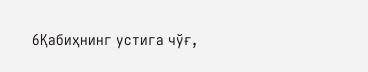6Қабиҳнинг устига чўғ,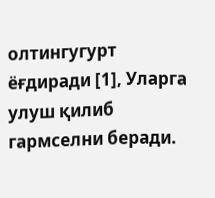олтингугурт ёғдиради [1], Уларга улуш қилиб гармселни беради.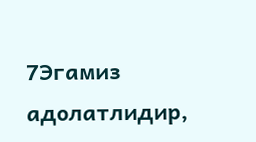7Эгамиз адолатлидир,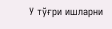У тўғри ишларни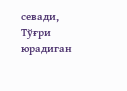севади, Тўғри юрадиган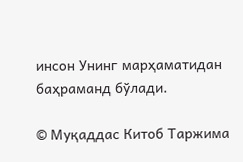инсон Унинг марҳаматидан баҳраманд бўлади.

© Муқаддас Китоб Таржима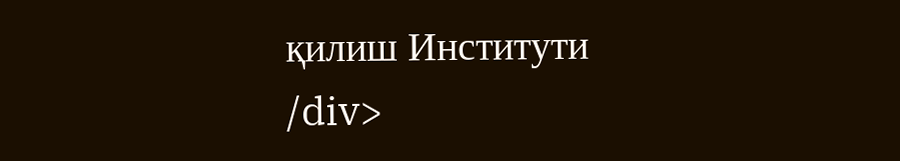қилиш Институти
/div>